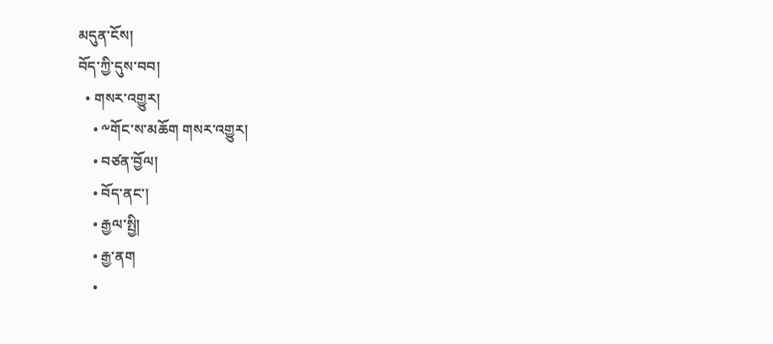མདུན་ངོས།
བོད་ཀྱི་དུས་བབ།
  • གསར་འགྱུར།
    • ༸གོང་ས་མཆོག གསར་འགྱུར།
    • བཙན་བྱོལ།
    • བོད་ནང་།
    • རྒྱལ་སྤྱི།
    • རྒྱ་ནག
    •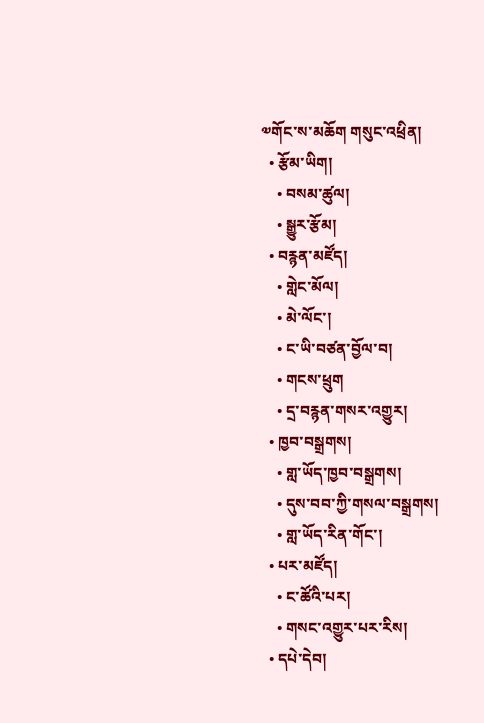༧གོང་ས་མཆོག གསུང་འཕྲིན།
  • རྩོམ་ཡིག།
    • བསམ་ཚུལ།
    • སྒྱུར་རྩོམ།
  • བརྙན་མཛོད།
    • གླེང་མོལ།
    • མེ་ལོང་།
    • ང་ཡི་བཙན་བྱོལ་བ།
    • གངས་ཕྲུག
    • དྲ་བརྙན་གསར་འགྱུར།
  • ཁྱབ་བསྒྲགས།
    • གླ་ཡོད་ཁྱབ་བསྒྲགས།
    • དུས་བབ་ཀྱི་གསལ་བསྒྲགས།
    • གླ་ཡོད་རིན་གོང་།
  • པར་མཛོད།
    • ང་ཚོའི་པར།
    • གསང་འགྱུར་པར་རིས།
  • དཔེ་དེབ།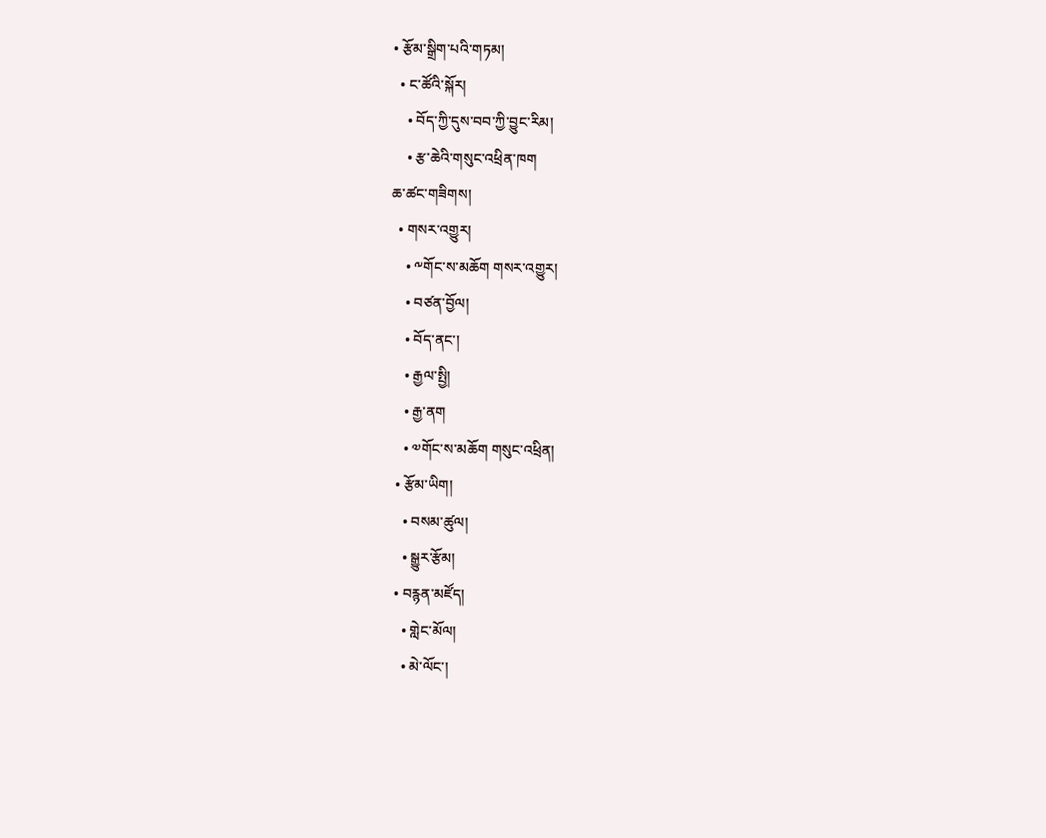• རྩོམ་སྒྲིག་པའི་གཏམ།
  • ང་ཚོའི་སྐོར།
    • བོད་ཀྱི་དུས་བབ་ཀྱི་བྱུང་རིམ།
    • རྩ་ཆེའི་གསུང་འཕྲིན་ཁག
ཆ་ཚང་གཟིགས།
  • གསར་འགྱུར།
    • ༸གོང་ས་མཆོག གསར་འགྱུར།
    • བཙན་བྱོལ།
    • བོད་ནང་།
    • རྒྱལ་སྤྱི།
    • རྒྱ་ནག
    • ༧གོང་ས་མཆོག གསུང་འཕྲིན།
  • རྩོམ་ཡིག།
    • བསམ་ཚུལ།
    • སྒྱུར་རྩོམ།
  • བརྙན་མཛོད།
    • གླེང་མོལ།
    • མེ་ལོང་།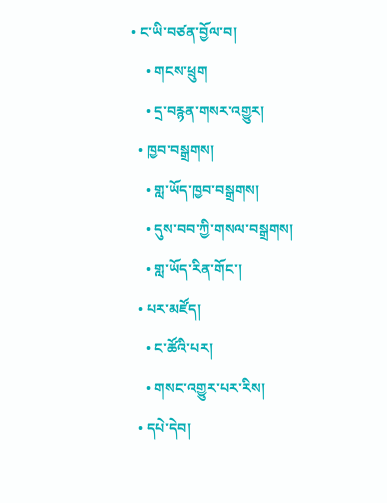• ང་ཡི་བཙན་བྱོལ་བ།
    • གངས་ཕྲུག
    • དྲ་བརྙན་གསར་འགྱུར།
  • ཁྱབ་བསྒྲགས།
    • གླ་ཡོད་ཁྱབ་བསྒྲགས།
    • དུས་བབ་ཀྱི་གསལ་བསྒྲགས།
    • གླ་ཡོད་རིན་གོང་།
  • པར་མཛོད།
    • ང་ཚོའི་པར།
    • གསང་འགྱུར་པར་རིས།
  • དཔེ་དེབ།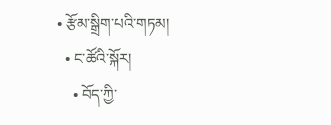• རྩོམ་སྒྲིག་པའི་གཏམ།
  • ང་ཚོའི་སྐོར།
    • བོད་ཀྱི་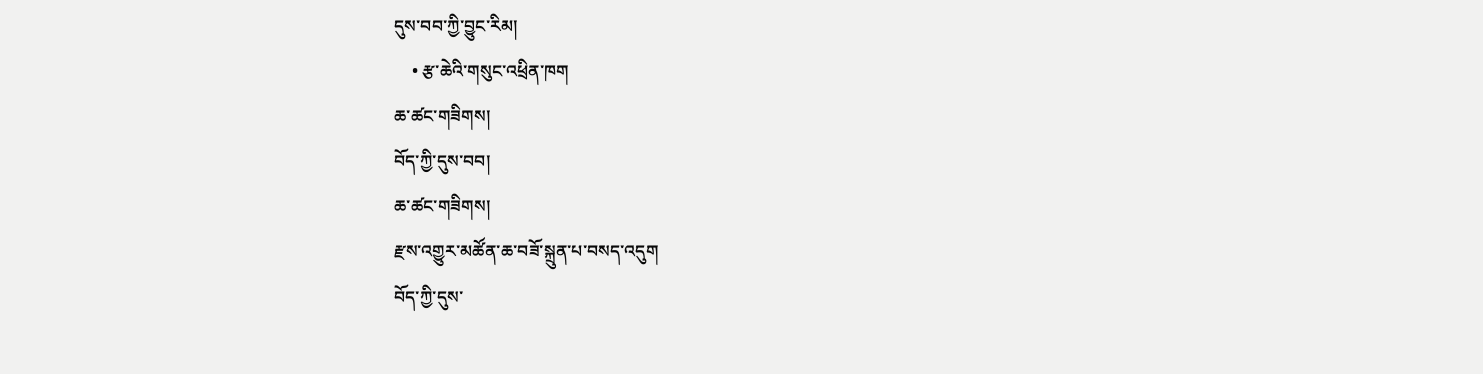དུས་བབ་ཀྱི་བྱུང་རིམ།
    • རྩ་ཆེའི་གསུང་འཕྲིན་ཁག
ཆ་ཚང་གཟིགས།
བོད་ཀྱི་དུས་བབ།
ཆ་ཚང་གཟིགས།
རྫས་འགྱུར་མཚོན་ཆ་བཟོ་སྐྲུན་པ་བསད་འདུག
བོད་ཀྱི་དུས་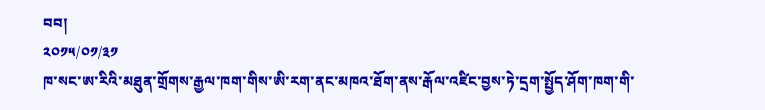བབ།
༢༠༡༥/༠༡/༣༡
ཁ་སང་ཨ་རིའི་མཐུན་གྲོགས་རྒྱལ་ཁག་གིས་ཨི་རག་ནང་མཁའ་ཐོག་ནས་རྒོལ་འཛིང་བྱས་ཏེ་དྲག་སྤྱོད་ཤོག་ཁག་གི་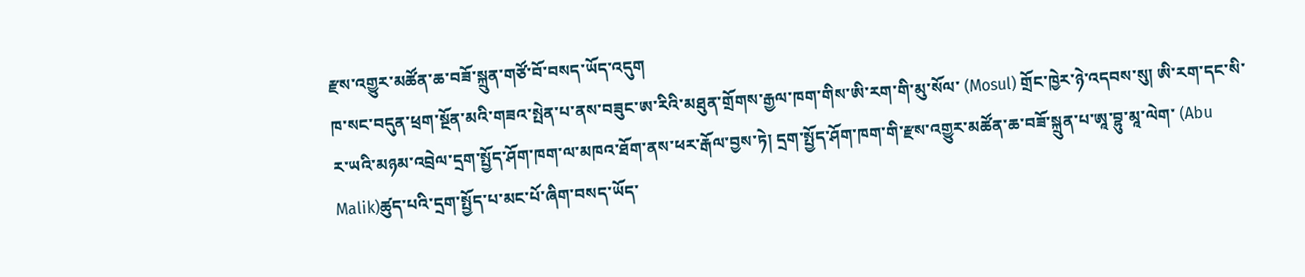རྫས་འགྱུར་མཚོན་ཆ་བཟོ་སྐྲུན་གཙོ་བོ་བསད་ཡོད་འདུག
ཁ་སང་བདུན་ཕྲག་སྔོན་མའི་གཟའ་སྤེན་པ་ནས་བཟུང་ཨ་རིའི་མཐུན་གྲོགས་རྒྱལ་ཁག་གིས་ཨི་རག་གི་མུ་སོལ་ (Mosul) གྲོང་ཁྱེར་ཉེ་འདབས་སུ། ཨི་རག་དང་སི་ར་ཡའི་མཉམ་འབྲེལ་དྲག་སྤྱོད་ཤོག་ཁག་ལ་མཁའ་ཐོག་ནས་ཕར་རྒོལ་བྱས་ཏེ། དྲག་སྤྱོད་ཤོག་ཁག་གི་རྫས་འགྱུར་མཚོན་ཆ་བཟོ་སྐྲུན་པ་ཨཱ་བྷུ་མཱ་ལེག་ (Abu Malik)ཚུད་པའི་དྲག་སྤྱོད་པ་མང་པོ་ཞིག་བསད་ཡོད་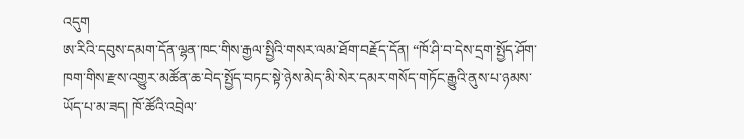འདུག
ཨ་རིའི་དབུས་དམག་དོན་ལྷན་ཁང་གིས་རྒྱལ་སྤྱིའི་གསར་ལམ་ཐོག་བརྗོད་དོན། “ཁོ་ཤི་བ་དེས་དྲག་སྤྱོད་ཤོག་ཁག་གིས་རྫས་འགྱུར་མཚོན་ཆ་བེད་སྤྱོད་བཏང་སྟེ་ཉེས་མེད་མི་སེར་དམར་གསོད་གཏོང་རྒྱུའི་ནུས་པ་ཉམས་ཡོད་པ་མ་ཟད། ཁོ་ཚོའི་འབྲེལ་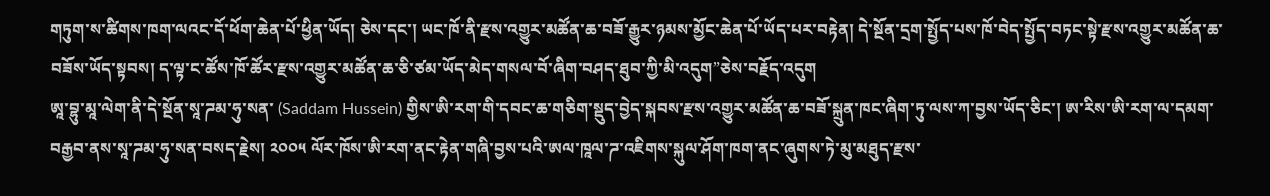གཏུག་ས་ཚིགས་ཁག་ལའང་དོ་ཕོག་ཆེན་པོ་ཕྱིན་ཡོད། ཅེས་དང་། ཡང་ཁོ་ནི་རྫས་འགྱུར་མཚོན་ཆ་བཟོ་རྒྱུར་ཉམས་མྱོང་ཆེན་པོ་ཡོད་པར་བརྟེན། དེ་སྔོན་དྲག་སྤྱོད་པས་ཁོ་བེད་སྤྱོད་བཏང་སྟེ་རྫས་འགྱུར་མཚོན་ཆ་བཟོས་ཡོད་སྟབས། ད་ལྟ་ང་ཚོས་ཁོ་ཚོར་རྫས་འགྱུར་མཚོན་ཆ་ཅི་ཙམ་ཡོད་མེད་གསལ་བོ་ཞིག་བཤད་ཐུབ་ཀྱི་མི་འདུག”ཅེས་བརྗོད་འདུག
ཨཱ་བྷུ་མཱ་ལེག་ནི་དེ་སྔོན་སཱ་ཌམ་ཧུ་སན་ (Saddam Hussein) གྱིས་ཨི་རག་གི་དབང་ཆ་གཅིག་སྡུད་བྱེད་སྐབས་རྫས་འགྱུར་མཚོན་ཆ་བཟོ་སྐྲུན་ཁང་ཞིག་ཏུ་ལས་ཀ་བྱས་ཡོད་ཅིང་། ཨ་རིས་ཨི་རག་ལ་དམག་བརྒྱབ་ནས་སཱ་ཌམ་ཧུ་སན་བསད་རྗེས། ༢༠༠༥ ལོར་ཁོས་ཨི་རག་ནང་རྟེན་གཞི་བྱས་པའི་ཨལ་ཁཱལ་ཌ་འཇིགས་སྐུལ་ཤོག་ཁག་ནང་ཞུགས་ཏེ་མུ་མཐུད་རྫས་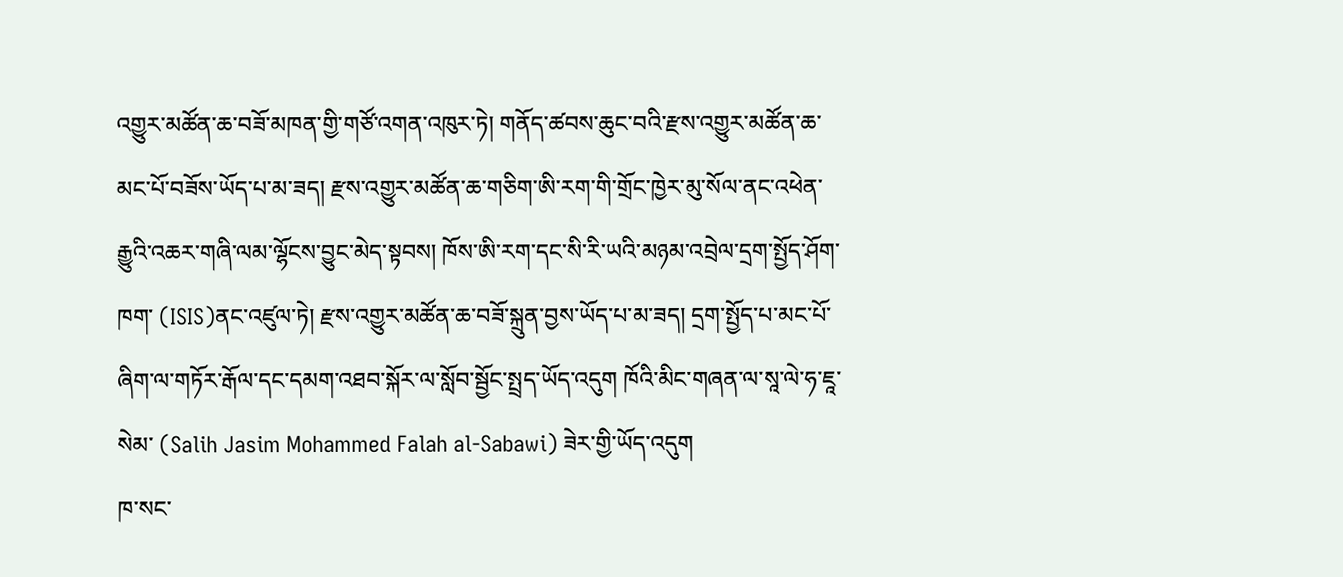འགྱུར་མཚོན་ཆ་བཟོ་མཁན་གྱི་གཙོ་འགན་འཁུར་ཏེ། གནོད་ཚབས་ཆུང་བའི་རྫས་འགྱུར་མཚོན་ཆ་མང་པོ་བཟོས་ཡོད་པ་མ་ཟད། རྫས་འགྱུར་མཚོན་ཆ་གཅིག་ཨི་རག་གི་གྲོང་ཁྱེར་མུ་སོལ་ནང་འཕེན་རྒྱུའི་འཆར་གཞི་ལམ་ལྷོངས་བྱུང་མེད་སྟབས། ཁོས་ཨི་རག་དང་སི་རི་ཡའི་མཉམ་འབྲེལ་དྲག་སྤྱོད་ཤོག་ཁག་ (ISIS)ནང་འཛུལ་ཏེ། རྫས་འགྱུར་མཚོན་ཆ་བཟོ་སྐྲུན་བྱས་ཡོད་པ་མ་ཟད། དྲག་སྤྱོད་པ་མང་པོ་ཞིག་ལ་གཏོར་རྒོལ་དང་དམག་འཐབ་སྐོར་ལ་སློབ་སྦྱོང་སྤྲད་ཡོད་འདུག ཁོའི་མིང་གཞན་ལ་སཱ་ལེ་ཧ་ཇཱ་སེམ་ (Salih Jasim Mohammed Falah al-Sabawi) ཟེར་གྱི་ཡོད་འདུག
ཁ་སང་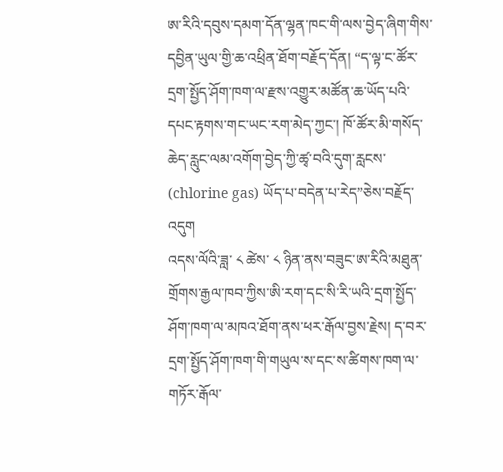ཨ་རིའི་དབུས་དམག་དོན་ལྷན་ཁང་གི་ལས་བྱེད་ཞིག་གིས་དབྱིན་ཡུལ་གྱི་ཆ་འཕྲིན་ཐོག་བརྗོད་དོན། “ད་ལྟ་ང་ཚོར་དྲག་སྤྱོད་ཤོག་ཁག་ལ་རྫས་འགྱུར་མཚོན་ཆ་ཡོད་པའི་དཔང་རྟགས་གང་ཡང་རག་མེད་ཀྱང་། ཁོ་ཚོར་མི་གསོད་ཆེད་རླུང་ལམ་འགོག་བྱེད་ཀྱི་ཚྭ་བའི་དུག་རླངས་ (chlorine gas) ཡོད་པ་བདེན་པ་རེད”ཅེས་བརྗོད་འདུག
འདས་ལོའི་ཟླ་ ༨ ཚེས་ ༨ ཉིན་ནས་བཟུང་ཨ་རིའི་མཐུན་གྲོགས་རྒྱལ་ཁབ་ཀྱིས་ཨི་རག་དང་སི་རི་ཡའི་དྲག་སྤྱོད་ ཤོག་ཁག་ལ་མཁའ་ཐོག་ནས་ཕར་རྒོལ་བྱས་རྗེས། ད་བར་དྲག་སྤྱོད་ཤོག་ཁག་གི་གཡུལ་ས་དང་ས་ཚིགས་ཁག་ལ་གཏོར་རྒོལ་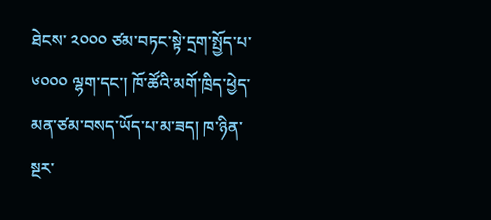ཐེངས་ ༢༠༠༠ ཙམ་བཏང་སྟེ་དྲག་སྤྱོད་པ་ ༦༠༠༠ ལྷག་དང་། ཁོ་ཚོའི་མགོ་ཁྲིད་ཕྱེད་མན་ཙམ་བསད་ཡོད་པ་མ་ཟད། ཁ་ཉིན་སྔར་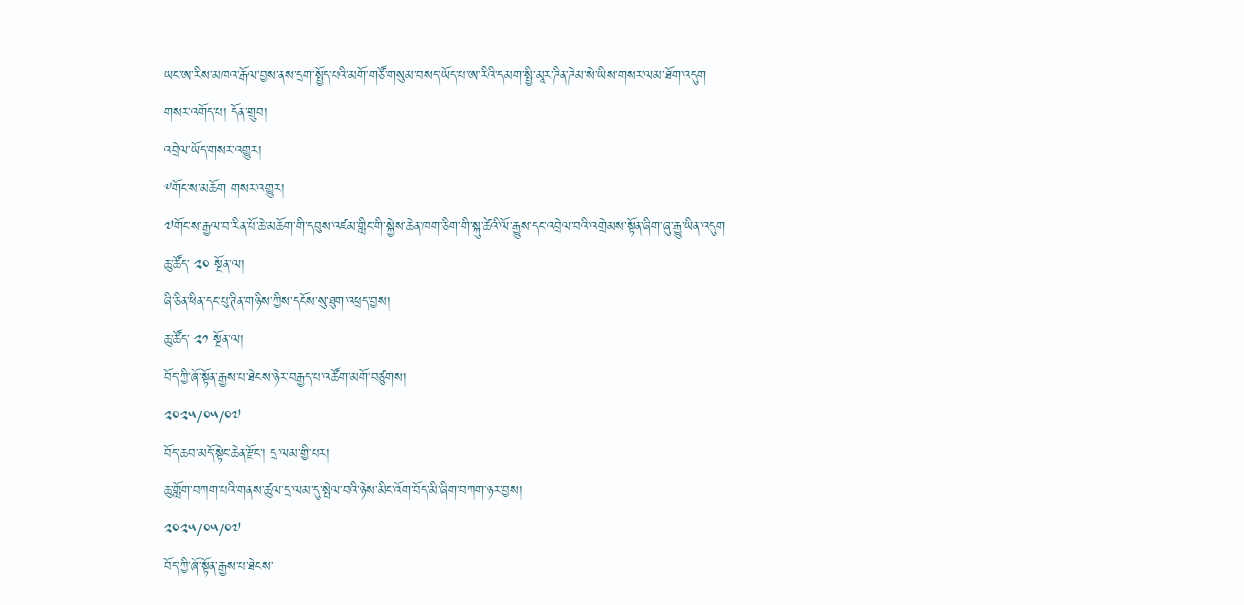ཡང་ཨ་རིས་མཁའ་རྒོལ་བྱས་ནས་དྲག་སྤྱོད་པའི་མགོ་གཙོ་གསུམ་བསད་ཡོད་པ་ཨ་རིའི་དམག་སྤྱི་མཱར་ཌིན་ཌེམ་སེ་ཡིས་གསར་ལམ་ཐོག་འདུག
གསར་འགོད་པ། དོན་གྲུབ།
འབྲེལ་ཡོད་གསར་འགྱུར།
༸གོང་ས་མཆོག གསར་འགྱུར།
༧གོང་ས་རྒྱལ་བ་རིན་པོ་ཆེ་མཆོག་གི་དབུས་འཛམ་གླིང་གི་སྐྱེས་ཆེན་ཁག་ཅིག་གི་སྐུ་ཚེའི་ལོ་རྒྱུས་དང་འབྲེལ་བའི་འགྲེམས་སྟོན་ཞིག་ཞུ་རྒྱུ་ཡིན་འདུག
ཆུ་ཚོད་ ༢༠ སྔོན་ལ།
ཞི་ཅིན་ཕིན་དང་པུ་ཊིན་གཉིས་ཀྱིས་དངོས་སུ་ཐུག་འཕྲད་བྱས།
ཆུ་ཚོད་ ༢༡ སྔོན་ལ།
བོད་ཀྱི་ཞོ་སྟོན་རྒྱས་པ་ཐེངས་ཉེར་བརྒྱད་པ་འཚོག་མགོ་བཙུགས།
༢༠༢༥/༠༥/༠༧
བོད་ཆབ་མདོ་སྟེང་ཆེན་རྫོང་། དྲ་ལམ་གྱི་པར།
ཆུ་གློག་བཀག་པའི་གནས་ཚུལ་དྲ་ལམ་དུ་སྤེལ་བའི་ཉེས་མིང་འོག་བོད་མི་ཞིག་བཀག་ཉར་བྱས།
༢༠༢༥/༠༥/༠༧
བོད་ཀྱི་ཞོ་སྟོན་རྒྱས་པ་ཐེངས་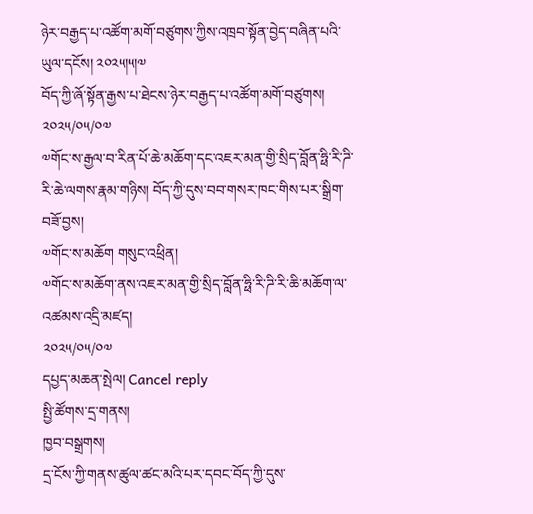ཉེར་བརྒྱད་པ་འཚོག་མགོ་བཙུགས་ཀྱིས་འཁྲབ་སྟོན་བྱེད་བཞིན་པའི་ཡུལ་དངོས། ༢༠༢༥།༥།༧
བོད་ཀྱི་ཞོ་སྟོན་རྒྱས་པ་ཐེངས་ཉེར་བརྒྱད་པ་འཚོག་མགོ་བཙུགས།
༢༠༢༥/༠༥/༠༧
༧གོང་ས་རྒྱལ་བ་རིན་པོ་ཆེ་མཆོག་དང་འཇར་མན་གྱི་སྲིད་བློན་ཧྥི་རི་ཌི་རི་ཆེ་ལགས་རྣམ་གཉིས། བོད་ཀྱི་དུས་བབ་གསར་ཁང་གིས་པར་སྒྲིག་བཟོ་བྱས།
༧གོང་ས་མཆོག གསུང་འཕྲིན།
༧གོང་ས་མཆོག་ནས་འཇར་མན་གྱི་སྲིད་བློན་ཧྥི་རི་ཌི་རི་ཆི་མཆོག་ལ་འཚམས་འདྲི་མཛད།
༢༠༢༥/༠༥/༠༧
དཔྱད་མཆན་སྤེལ། Cancel reply
སྤྱི་ཚོགས་དྲ་གནས།
ཁྱབ་བསྒྲགས།
དྲ་ངོས་ཀྱི་གནས་ཚུལ་ཚང་མའི་པར་དབང་བོད་ཀྱི་དུས་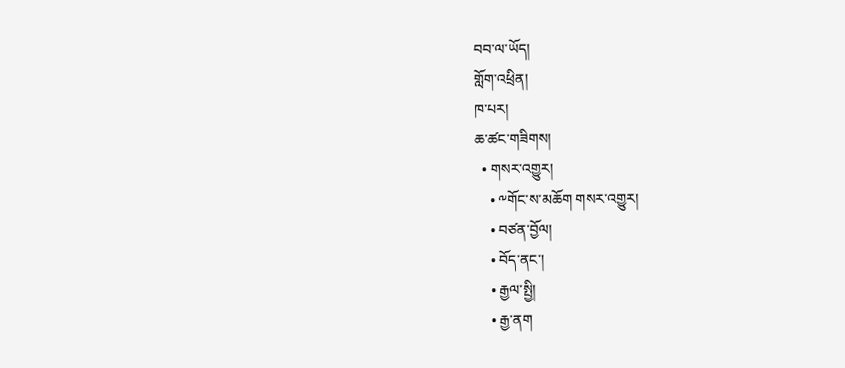བབ་ལ་ཡོད།
གློག་འཕྲིན།
ཁ་པར།
ཆ་ཚང་གཟིགས།
  • གསར་འགྱུར།
    • ༸གོང་ས་མཆོག གསར་འགྱུར།
    • བཙན་བྱོལ།
    • བོད་ནང་།
    • རྒྱལ་སྤྱི།
    • རྒྱ་ནག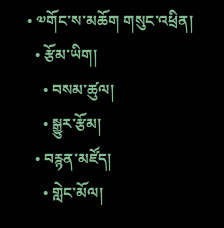• ༧གོང་ས་མཆོག གསུང་འཕྲིན།
  • རྩོམ་ཡིག།
    • བསམ་ཚུལ།
    • སྒྱུར་རྩོམ།
  • བརྙན་མཛོད།
    • གླེང་མོལ།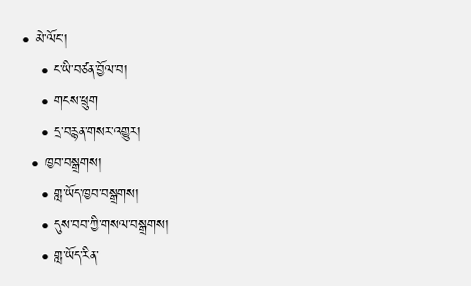• མེ་ལོང་།
    • ང་ཡི་བཙན་བྱོལ་བ།
    • གངས་ཕྲུག
    • དྲ་བརྙན་གསར་འགྱུར།
  • ཁྱབ་བསྒྲགས།
    • གླ་ཡོད་ཁྱབ་བསྒྲགས།
    • དུས་བབ་ཀྱི་གསལ་བསྒྲགས།
    • གླ་ཡོད་རིན་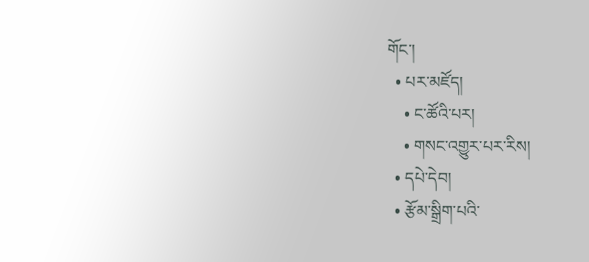གོང་།
  • པར་མཛོད།
    • ང་ཚོའི་པར།
    • གསང་འགྱུར་པར་རིས།
  • དཔེ་དེབ།
  • རྩོམ་སྒྲིག་པའི་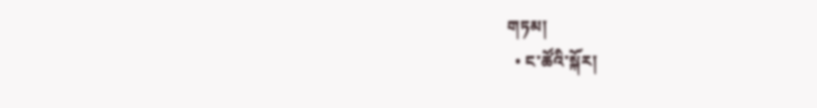གཏམ།
  • ང་ཚོའི་སྐོར།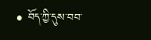• བོད་ཀྱི་དུས་བབ་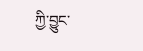ཀྱི་བྱུང་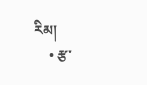རིམ།
    • རྩ་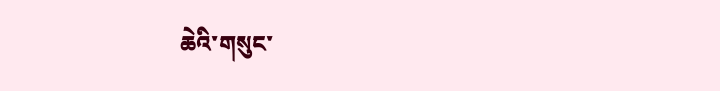ཆེའི་གསུང་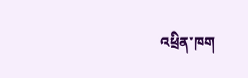འཕྲིན་ཁག